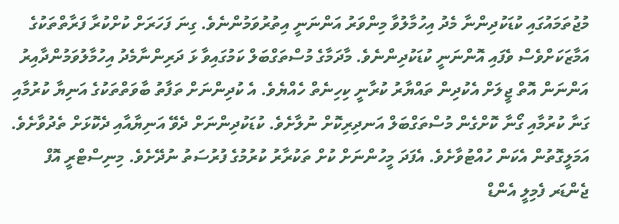މުޖުތަމައުގައި ކުޑަކުދިންނާ މެދު އިހުމާލުވާ މިންވަރު އަންނަނީ އިތުރުވަމުންނެވެ. ގިނަ ފަހަރަށް ކުށްކުރާ ފަރާތްތަކުގެ އަމާޒަކަށްވެސް ވެފައި އޮންނަނީ ކުޑަކުދިންނެވެ. މާދަމާގެ މުސްތަގްބަލް ކަމުގައިވާ ޅަ ދަރިންނާމެދު އިހުމާލުވަމުންދާއިރު އަންނަން އޮތް ޖީލަށް އެކުދިން ތައްޔާރު ކުރާނީ ކިހިނެތް ހެއްޔެވެ. އެ ކުދިންނަށް ތަފާތު ބާވަތްތަކުގެ އަނިޔާ ކުރުމާއި ގަނާ ކުރުމާއި ގޯނާ ކޮށްގެން މުސްތަގްބަލް އަނދިރިކޮށް ނުލާށެވެ. ކުޑަކުދިންނަށް ދެވޭ އަނިޔާއާއި ދެކޮޅަށް ތެދުވާށެވެ. އަމަލީގޮތުން އެކަން ހުއްޓުވާށެވެ. އެފަދަ މީހުންނަށް ކުށް ތަކުރާރު ކުރުމުގެ ފުރުސަތު ނުދޭށެވެ. މިނިސްޓްރީ އޮފް ޖެންޑަރ ފެމިލީ އެންޑް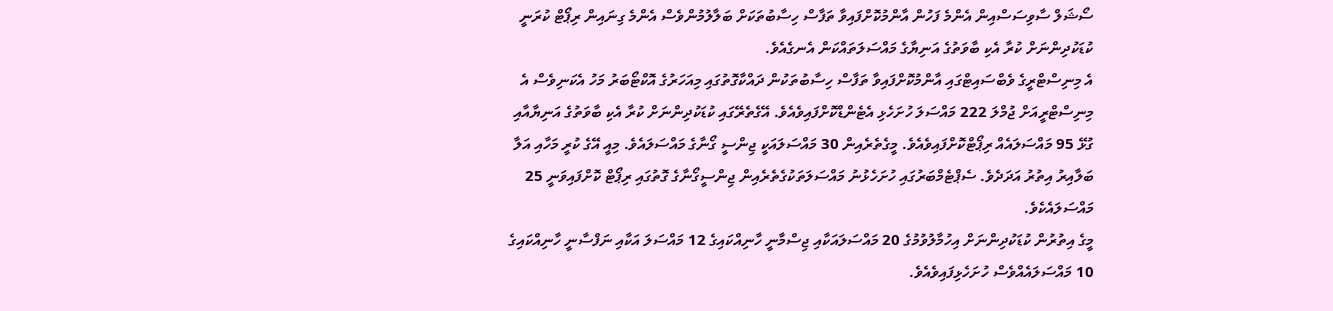ސޯޝަލް ސާވިސަސްއިން އެންމެ ފަހުން އާންމުކޮށްފައިވާ ތަފާސް ހިސާބުތަކަށް ބަލާލުމުންވެސް އެންމެ ގިނައިން ރިޕޯޓް ކުރަނީ ކުޑަކުދިންނަށް ކުރާ އެކި ބާވަތުގެ އަނިޔާގެ މައްސަލަތައްކަން އެނގެއެވެ.
އެ މިނިސްޓްރީގެ ވެބްސައިޓްގައި އާންމުކޮށްފައިވާ ތަފާސް ހިސާބުތަކުން ދައްކާގޮތުގައި މިއަހަރުގެ އޮކްޓޯބަރު މަހު އެކަނިވެސް އެ މިނިސްޓްރީއަށް ޖުމްލަ 222 މައްސަލަ ހުށަހެޅި އެޓެންޑްކޮށްފައިވެއެވެ. އޭގެތެރޭގައި ކުޑަކުދިންނަށް ކުރާ އެކި ބާވަތުގެ އަނިޔާއާއި ގުޅޭ 95 މައްސަލައެއް ރިޕޯޓްކޮށްފައިވެއެވެ. މީގެތެރެއިން 30 މައްސަލައަކީ ޖިންސީ ގޯނާގެ މައްސަލައެވެ. މިއީ އޭގެ ކުރީ މަހާއި އަލާ ބަލާއިރު އިތުރު އަދަދެވެ. ސެޕްޓެމްބަރުގައި ހުށަހެޅުނު މައްސަލަތަކުގެތެރެއިން ޖިންސީގޯނާގެ ގޮތުގައި ރިޕޯޓް ކޮށްފައިވަނީ 25 މައްސަލައެކެވެ.
މީގެ އިތުރުން ކުޑަކުދިންނަށް އިހުމާލުވުމުގެ 20 މައްސަލައަކާއި ޖިސްމާނީ ހާނިއްކައިގެ 12 މައްސަލަ އަކާއި ނަފްސާނީ ހާނިއްކައިގެ 10 މައްސަލައެއްވެސް ހުށަހެޅިފައިވެއެވެ.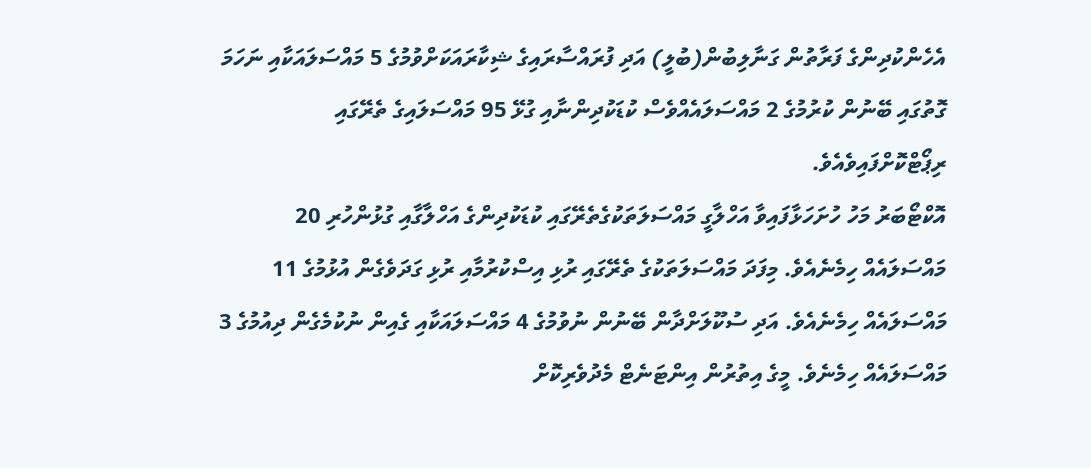އެހެންކުދިންގެ ފަރާތުން ގަނާލިބުން(ބުލީ) އަދި ފުރައްސާރައިގެ ޝިކާރައަކަށްވުމުގެ 5 މައްސަލައަކާއި ނަހަމަ ގޮތުގައި ބޭނުން ކުރުމުގެ 2 މައްސަލައެއްވެސް ކުޑަކުދިންނާއި ގުޅޭ 95 މައްސަލައިގެ ތެރޭގައި ރިޕޯޓްކޮށްފައިވެއެވެ.
އޮކްޓޯބަރު މަހު ހުށަހަޅާފައިވާ އަހްލާގީ މައްސަލަތަކުގެތެރޭގައި ކުޑަކުދިންގެ އަހްލާގާއި ގުޅުންހުރި 20 މައްސަލައެއް ހިމެނެއެވެ. މިފަދަ މައްސަލަތަކުގެ ތެރޭގައި ރުޅި އިސްކުރުމާއި ރުޅި ގަދަވެގެން އުޅުމުގެ 11 މައްސަލައެއް ހިމެނެއެވެ. އަދި ސުކޫލަށްދާން ބޭނުން ނުވުމުގެ 4 މައްސަލައަކާއި ގެއިން ނުކުމެގެން ދިއުމުގެ 3 މައްސަލައެއް ހިމެނެވެ. މީގެ އިތުރުން އިންޓަނެޓް މެދުވެރިކޮށް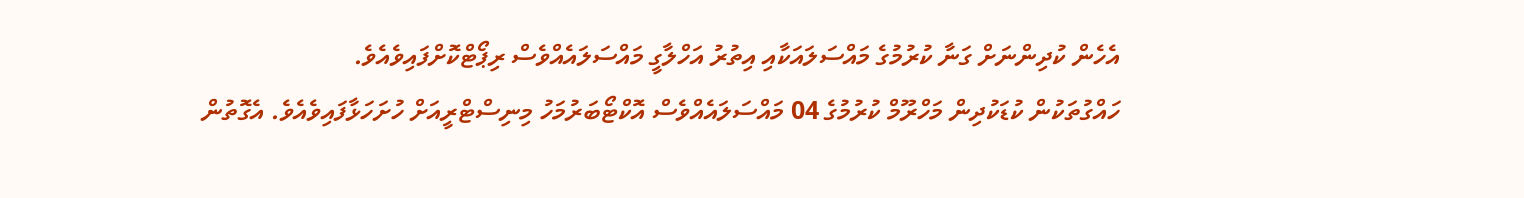އެހެން ކުދިންނަށް ގަނާ ކުރުމުގެ މައްސަލައަކާއި އިތުރު އަހްލާގީ މައްސަލައެއްވެސް ރިޕޯޓްކޮށްފައިވެއެވެ.
ހައްގުތަކުން ކުޑަކުދިން މަހްރޫމް ކުރުމުގެ 04 މައްސަލައެއްވެސް އޮކްޓޯބަރުމަހު މިނިސްޓްރީއަށް ހުށަހަޅާފައިވެއެވެ. އެގޮތުން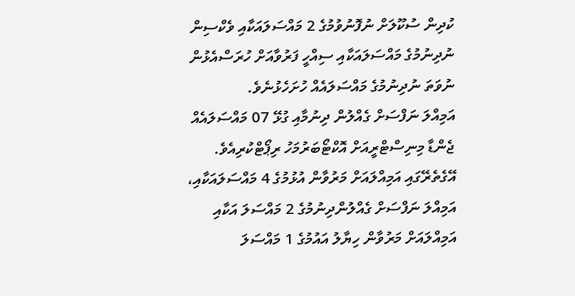ކުދިން ސުކޫލަށް ނުފޮނުވުމުގެ 2 މައްސަލައަކާއި ވެކްސިން ނުދިނުމުގެ މައްސަލައަކާއި ސިއްހީ ފަރުވާއަށް ހުރަސްއެޅުން ނުވަތަ ނުދިނުމުގެ މައްސަލައެއް ހުށަހެޅުނެވެ.
އަމިއްލަ ނަފްސަށް ގެއްލުން ދިނުމާއި ގުޅޭ 07 މައްސަލައެއް ޖެންޑާ މިނިސްޓްރީއަށް އޮކްޓޯބަރުމަހު ރިޕޯޓްކުރިއެވެ. އޭގެތެރޭގައި އަމިއްލައަށް މަރުވާން އުޅުމުގެ 4 މައްސަލައަކާއި، އަމިއްލަ ނަފްސަށް ގެއްލުންދިނުމުގެ 2 މައްސަލަ އަކާއި އަމިއްލައަށް މަރުވާން ހިޔާލު އައުމުގެ 1 މައްސަލަ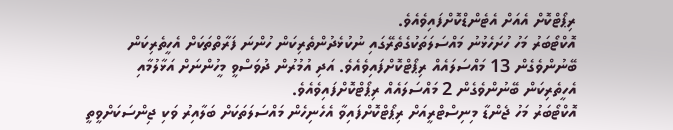ރިޕޯޓްކޮށް އެއަށް އެޓެންޑްކޮށްފައިވެއެވެ.
އޮކްޓޯބަރު މަހު ހުށަހެޅުނު މައްސަލަތަކުގެތެރޭގައި ނުކުޅެދުންތެރިކަން ހުންނަ ފަރާތްތަކަށް އެހީތެރިކަން ބޭނުންވެގެން 13 މައްސަލައެއް ރިޕޯޓްކޮށްފައިވެއެވެ. އަދި އުމުރުން ދުވަސްވީ މީހުންނަށް އަޅާލުމާއި އެހީތެރިކަން ބޭނުންވެގެން 2 މައްސަލައެއް ރިޕޯޓްކޮށްފައިވެއެވެ.
އޮކްޓޯބަރު މަހު ޖެންޑާ މިނިސްޓްރީއަށް ރިޕޯޓްކޮށްފައިވާ އެހެނިހެން މައްސަލަތަކަށް ބަލާއިރު ވަކި ޖިންސަކަށްވީތީ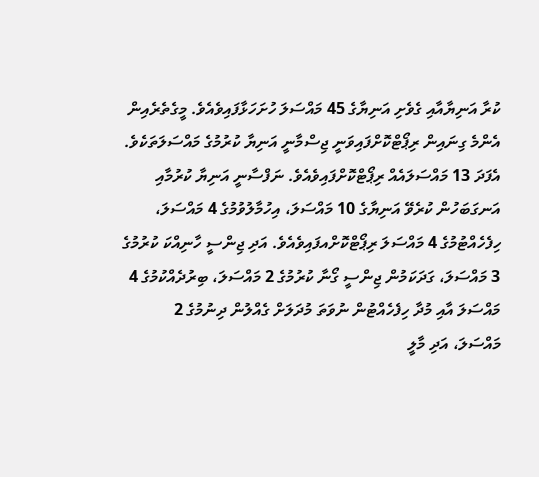ކުރާ އަނިޔާއާއި ގެވެށި އަނިޔާގެ 45 މައްސަލަ ހުށަހަޅާފައިވެއެވެ. މީގެތެރެއިން އެންމެ ގިނައިން ރިޕޯޓްކޮށްފައިވަނީ ޖިސްމާނީ އަނިޔާ ކުރުމުގެ މައްސަލަތަކެވެ. އެފަދަ 13 މައްސަލައެއް ރިޕޯޓްކޮށްފައިވެއެވެ. ނަފްސާނީ އަނިޔާ ކުރުމާއި އަނގަބަހުން ކުރެވޭ އަނިޔާގެ 10 މައްސަލަ، އިހުމާލުވުމުގެ 4 މައްސަލަ، ހިފެހެއްޓުމުގެ 4 މައްސަލަ ރިޕޯޓްކޮށްއފައިވެއެވެ. އަދި ޖިންސީ ހާނިއްކަ ކުރުމުގެ 3 މައްސަލަ، ގަދަކަމުން ޖިންސީ ގޯނާ ކުރުމުގެ 2 މައްސަލަ، ބިރުދެއްކުމުގެ 4 މައްސަލަ އާއި މުދާ ހިފެހެއްޓުން ނުވަތަ މުދަލަށް ގެއްލުން ދިނުމުގެ 2 މައްސަލަ، އަދި މާލީ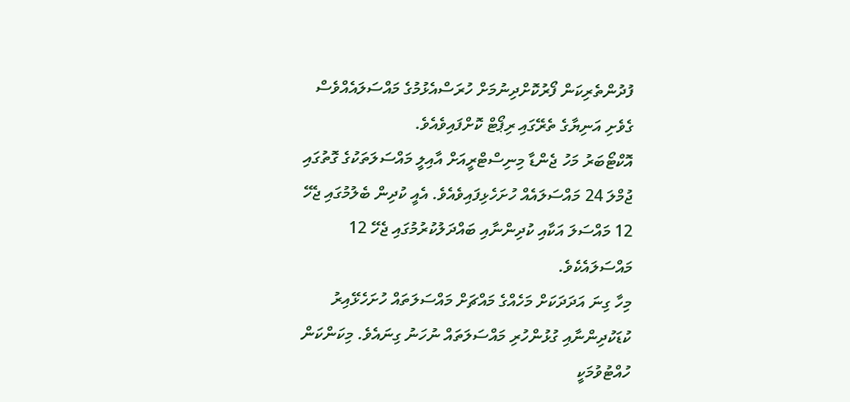ފުދުންތެރިކަން ފޯރުކޮށްދިނުމަށް ހުރަސްއެޅުމުގެ މައްސަލައެއްވެސް ގެވެށި އަނިޔާގެ ތެރޭގައި ރިޕޯޓް ކޮށްފައިވެއެވެ.
އޮކްޓޯބަރު މަހު ޖެންޑާ މިނިސްޓްރީއަށް އާއިލީ މައްސަލަތަކުގެ ގޮތުގައި ޖުމްލަ 24 މައްސަލައެއް ހުށަހެޅިފައިވެއެވެ. އެއީ ކުދިން ބެލުމުގައި ޖެހޭ 12 މައްސަލަ އަކާއި ކުދިންނާއި ބައްދަލުކުރުމުގައި ޖެހޭ 12 މައްސަލައެކެވެ.
މިހާ ގިނަ އަދަދަކަށް މަހެއްގެ މައްޗަށް މައްސަލަތައް ހުށަހެޅޭއިރު ކުޑަކުދިންނާއި ގުޅުންހުރި މައްސަލަތައް ނުހަނު ގިނައެވެ. މިކަންކަން ހުއްޓުވުމަކީ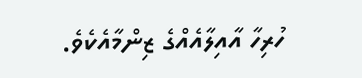ހުރިހާ އާއިލާއެއްގެ ޒިންމާއެކެވެ.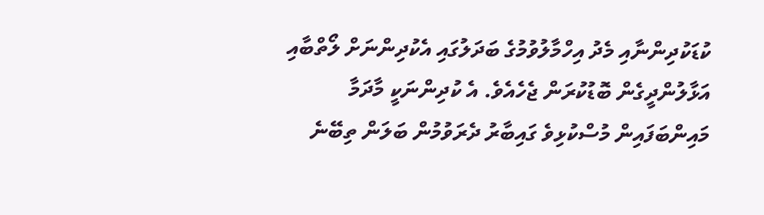ކުޑަކުދިންނާއި މެދު އިހްމާލުވުމުގެ ބަދަލުގައި އެކުދިންނަށް ލޯތްބާއި އަޅާލުންދީގެން ބޮޑުކުރަން ޖެހެއެވެ. އެ ކުދިންނަކީ މާދަމާ މައިންބަފައިން މުސްކުޅިވެ ގައިބާރު ދެރަވުމުން ބަލަން ތިބޭނެ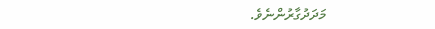މަދަދުގާރުންނެވެ.